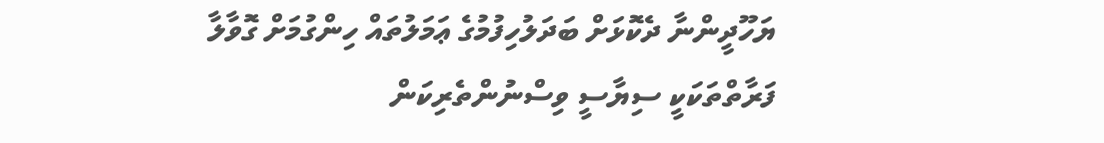ޔަހޫދީންނާ ދެކޮޅަށް ބަދަލުހިފުމުގެ ޢަމަލުތައް ހިންގުމަށް ގޮވާލާ ފަރާތްތަކަކީ ސިޔާސީ ވިސްނުންތެރިކަން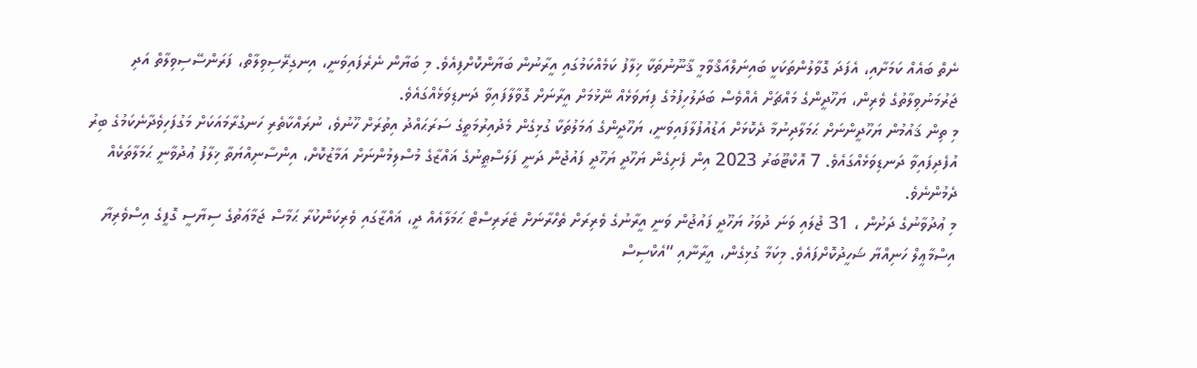ނެތް ބައެއް ކަމަށާއި، އެފަދަ ގޮވާލުންތަކަކީ ބައިނަލްއަޤްވާމީ ޤާނޫނުތަކާ ޚިލާފު ކަމެއްކަމުގައި އީރާނުން ބަޔާންކޮށްފިއެވެ. މި ބަޔާން ނެރެފައިވަނީ، އިނގިރޭސިވިލާތް، ފަރަންސޭސިވިލާތް އަދި ޖަރުމަނުވިލާތުގެ ވެރިން، ޔަހޫދީންގެ މައްޗަށް އެއްވެސް ބަދަލުހިފުމުގެ ފިޔަވަޅެއް ނޭޅުމަށް އީރާނަށް ގޮވާލާފައިވާ ދަނޑިވަޅެއްގައެވެ.
މި ތިން ޤައުމުން ޔަހޫދީންނަށް ޙަމަލާދިނުމާ ދެކޮޅަށް އަޑުއުފުލާފައިވަނީ، ޔަހޫދީންގެ ޢަމަލުތަކާ ގުޅިގެން މެދުއިރުމަތީގެ ސަރަޙައްދު އިތުރަށް ހޫނުވެ، ނުރައްކާތެރި ހަނގުރާމައަކަށް މަގުފަހިވެދާނެކަމުގެ ބިރު އުފެދިފައިވާ ދަނޑިވަޅެއްގައެވެ. 7 އޮކްޓޫބަރު 2023 އިން ފެށިގެން ޔަހޫދީ ޔަހޫދީ ފައުޖުން ދަނީ ފަލަސްޠީނުގެ ޣައްޒާގެ މުސްލިމުންނަށް އަމާޒުކޮށް، އިންސާނިއްޔަތާ ޚިލާފު ޢުދުވާނީ ޙަމަލާތަކެއް ދެމުންނެވެ.
މި ޢުދުވާނުގެ ދަށުން ، 31 ޖުލައި ވަނަ ދުވަހު ޔަހޫދީ ފައުޖުން ވަނީ އީރާނުގެ ވެރިރަށް ތެހްރާނަށް ޓެރަރިސްޓް ޙަމަލާއެއް ދީ، ޣައްޒާގައި ވެރިކަންކުރާ ޙަމާސް ޖަމާޢަތުގެ ސިޔާސީ ގޮފީގެ އިސްވެރިޔާ އިސްމާޢީލް ހަނިއްޔާ ޝަހީދުކޮށްފައެވެ. މިކަމާ ގުޅިގެން، އީރާނާއި “އެކްސިސް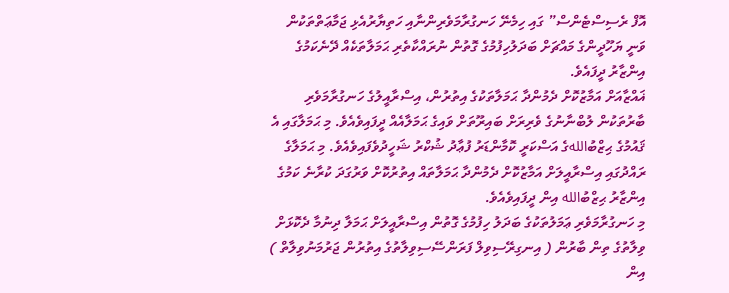އޮފް ރެސިސްޓެންސް” ގައި ހިމެނޭ ހަނގުރާމަވެރިންނާއި ހަތިޔާރުއެޅި ޖަމާޢަތްތަކުން ވަނީ ޔަހޫދީންގެ މައްޗަށް ބަދަލުހިފުމުގެ ގޮތުން ނުރައްކާތެރި ޙަމަލާތަކެއް ދޭނެކަމުގެ އިންޒާރު ދީފައެވެ.
ޣައްޒާއަށް އަމާޒުކޮށް ދެމުންދާ ޙަމަލާތަކުގެ އިތުރުން، އިސްރާއީލުގެ ހަނގުރާމަވެރި ބާރުތަކުން ލުބްނާނުގެ ވެރިރަށް ބައިރޫތަށް ވައިގެ ޙަމަލާއެއް ދީފައިވެއެވެ. މި ޙަމަލާގައި އެ ޤައުމުގެ ޙިޒްބުاللهގެ އަސްކަރީ ކޮމާންޑަރު ފުޢާދު ޝުކްރު ޝަހީދުވެފައިވެއެވެ. މި ޙަމަލާގެ ރައްދުގައި އިސްރާއީލަށް އަމާޒުކޮށް ދެމުންދާ ޙަމަލާތައް އިތުރުކޮށް ވަރުގަދަ ކުރާނެ ކަމުގެ އިންޒާރު ޙިޒްބުالله އިން ދީފައިވެއެވެ.
މި ހަނގުރާމަވެރި ޢަމަލުތަކުގެ ބަދަލު ހިފުމުގެ ގޮތުން އިސްރާއީލަށް ޙަމަލާ ދިނުމާ ދެކޮޅަށް ވިލާތުގެ ތިން ބާރުން ( އިނގިރޭސިވިލް ފަރަންސޭސިވިލާތުގެ އިތުރުން ޖަރުމަނުވިލާތް ) އިން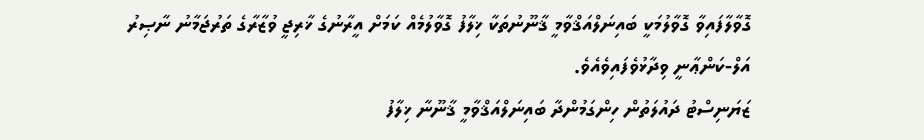ގޮވާލާފައިވާ ގޮވާލުމަކީ ބައިނަލްއަޤްވާމީ ޤާނޫނުތަކާ ޚިލާފު ގޮވާލުމެއް ކަމަށް އީރާނުގެ ޚާރިޖީ ވުޒާރާގެ ތަރުޖަމާނު ނާޞިރު އަލް-ކަންޢާނީ ވިދާޅުވެފައިވެއެވެ.
ޒަޔަނިސްޓު ދައުލަތުން ހިންގަމުންދާ ބައިނަލްއަޤްވާމީ ޤާނޫނާ ޚިލާފު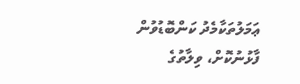ޢަމަލުތަކާމެދު ކަންބޮޑުވުން ފާޅުނުކޮށް، ވިލާތުގެ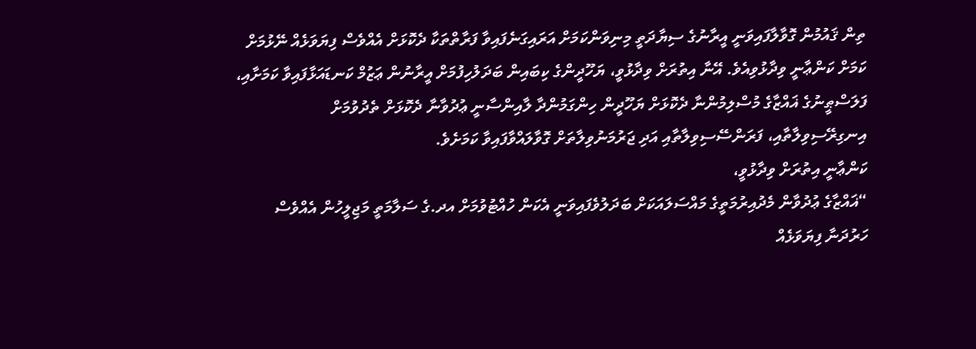ތިން ޤައުމުން ގޮވާލާފައިވަނީ އީރާނުގެ ސިޔާދަތީ މިނިވަންކަމަށް އަރައިގަނެފައިވާ ފަރާތްތަކާ ދެކޮޅަށް އެއްވެސް ފިޔަވަޅެއް ނޭޅުމަށް ކަމަށް ކަންޢާނީ ވިދާޅުވިއެވެ. އޭނާ އިތުރަށް ވިދާޅުވީ، ޔަހޫދީންގެ ކިބައިން ބަދަލުހިފުމަށް އީރާނުން ޢަޒުމް ކަނޑައަޅާފައިވާ ކަމަށާއި، ފަލަސްޠީނުގެ ޣައްޒާގެ މުސްލިމުންނާ ދެކޮޅަށް ޔަހޫދީން ހިންގަމުންދާ ލާއިންސާނީ ޢުދުވާނާ ދެކޮޅަށް ތެދުވުމަށް އިނގިރޭސިވިލާތާއި، ފަރަންސޭސިވިލާތާއި އަދި ޖަރުމަނުވިލާތަށް ގޮވާލައްވާފައިވާ ކަމަށެވެ.
ކަންޢާނީ އިތުރަށް ވިދާޅުވީ،
“ޣައްޒާގެ ޢުދުވާން މެދުއިރުމަތީގެ މައްސަލައަކަށް ބަދަލުވެފައިވަނީ އެކަން ހުއްޓުވުމަށް އދ.ގެ ސަލާމަތީ މަޖިލީހުން އެއްވެސް ހަރުދަނާ ފިޔަވަޅެއް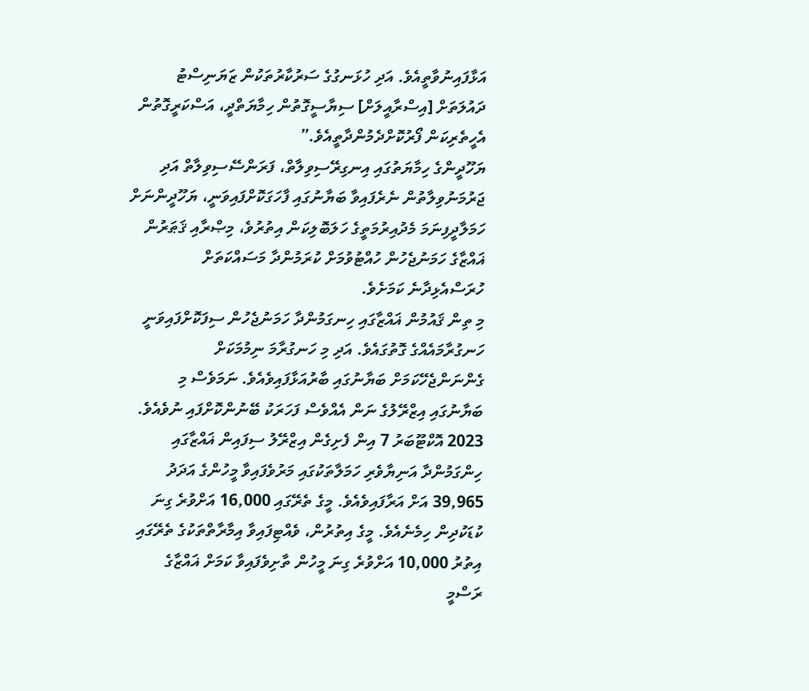އަޅާފައިނުވާތީއެވެ. އަދި ހުޅަނގުގެ ސަރުކާރުތަކުން ޒަޔަނިސްޓު ދައުލަތަށް [އިސްރާއީލަށް] ސިޔާސީގޮތުން ހިމާޔަތްދީ، އަސްކަރީގޮތުން އެހީތެރިކަން ފޯރުކޮށްދެމުންދާތީއެވެ.”
ޔަހޫދީންގެ ހިމާޔަތުގައި އިނގިރޭސިވިލާތް، ފަރަންސޭސިވިލާތް އަދި ޖަރުމަނުވިލާތުން ނެރެފައިވާ ބަޔާނުގައި ފާހަގަކޮށްފައިވަނީ، ޔަހޫދީންނަށް ހަމަލާދީފިނަމަ މެދުއިރުމަތީގެ ހަލަބޮލިކަން އިތުރުވެ، މިޞްރާއި ޤަޠަރުން ޣައްޒާގެ ހަމަނުޖެހުން ހުއްޓުވުމަށް ކުރަމުންދާ މަސައްކަތަށް ހުރަސްއެޅިދާނެ ކަމަށެވެ.
މި ތިން ޤައުމުން ޣައްޒާގައި ހިނގަމުންދާ ހަމަނުޖެހުން ސިފަކޮށްފައިވަނީ ހަނގުރާމައެއްގެ ގޮތުގައެވެ. އަދި މި ހަނގުރާމަ ނިމުމަކަށް ގެންނަންޖެހޭކަމަށް ބަޔާނުގައި ބާރުއަޅާފައިވެއެވެ. ނަމަވެސް މި ބަޔާނުގައި އިޒްރޭލުގެ ނަން އެއްވެސް ފަހަރަކު ބޭނުންކޮށްފައި ނުވެއެވެ.
2023 އޮކްޓޫބަރު 7 އިން ފެށިގެން އިޒްރޭލު ސިފައިން ޣައްޒާގައި ހިންގަމުންދާ އަނިޔާވެރި ހަމަލާތަކުގައި މަރުވެފައިވާ މީހުންގެ އަދަދު 39,965 އަށް އަރާފައިވެއެވެ. މީގެ ތެރޭގައި 16,000 އަށްވުރެ ގިނަ ކުޑަކުދިން ހިމެނެއެވެ. މީގެ އިތުރުން، ވެއްޓިފައިވާ އިމާރާތްތަކުގެ ތެރޭގައި އިތުރު 10,000 އަށްވުރެ ގިނަ މީހުން ތާށިވެފައިވާ ކަމަށް ޣައްޒާގެ ރަސްމީ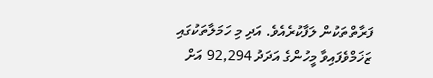ފަރާތްތަކުން ލަފާކުރެއެވެ. އަދި މި ހަމަލާތަކުގައި ޒަޚަމްވެފައިވާ މީހުންގެ އަދަދު 92,294 އަށް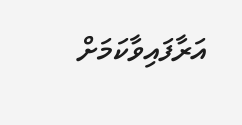އަރާފައިވާކަމަށް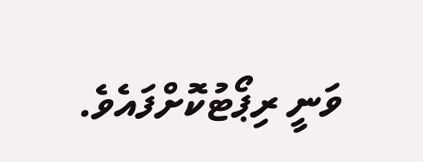ވަނީ ރިޕޯޓުކޮށްފައެވެ.